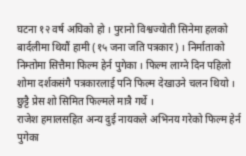घटना १२ वर्ष अघिको हो । पुरानो विश्वज्योती सिनेमा हलको बार्दलीमा थियौं हामी (१५ जना जति पत्रकार) । निर्माताको निम्तोमा सित्तैमा फिल्म हेर्न पुगेका । फिल्म लाग्ने दिन पहिलो शोमा दर्शकसंगै पत्रकारलाई पनि फिल्म देखाउने चलन थियो । छुट्टै प्रेस शो सिमित फिल्मले मात्रै गर्थे ।
राजेश हमालसहित अन्य दुई नायकले अभिनय गरेको फिल्म हेर्न पुगेका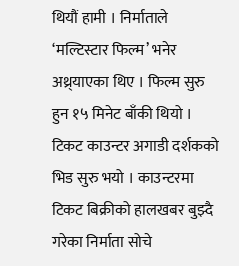थियौं हामी । निर्माताले ‘मल्टिस्टार फिल्म’ भनेर अथ्र्याएका थिए । फिल्म सुरु हुन १५ मिनेट बाँकी थियो । टिकट काउन्टर अगाडी दर्शकको भिड सुरु भयो । काउन्टरमा टिकट बिक्रीको हालखबर बुझ्दै गरेका निर्माता सोचे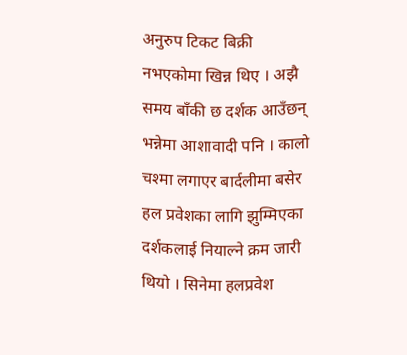अनुरुप टिकट बिक्री नभएकोमा खिन्न थिए । अझै समय बाँकी छ दर्शक आउँछन् भन्नेमा आशावादी पनि । कालो चश्मा लगाएर बार्दलीमा बसेर हल प्रवेशका लागि झुम्मिएका दर्शकलाई नियाल्ने क्रम जारी थियो । सिनेमा हलप्रवेश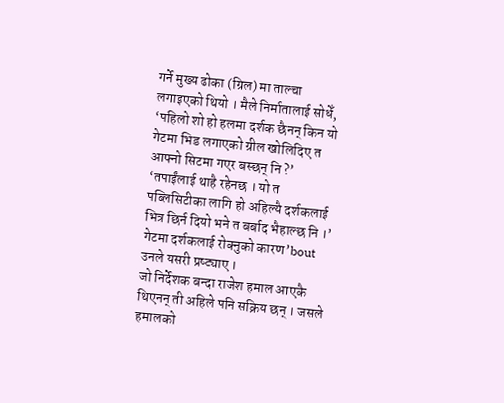गर्ने मुख्य ढोका (ग्रिल) मा ताल्चा लगाइएको थियो । मैले निर्मातालाई सोधेँ, ‘पहिलो शो हो हलमा दर्शक छैनन् किन यो गेटमा भिड लगाएको ग्रील खोलिदिए त आफ्नो सिटमा गएर बस्छन् नि ?’
‘तपाईंलाई थाहै रहेनछ । यो त पब्लिसिटीका लागि हो अहिल्यै दर्शकलाई भित्र छिर्न दियो भने त बर्बाद भैहाल्छ नि ।’ गेटमा दर्शकलाई रोक्नुको कारण’bout उनले यसरी प्रष्ट्याए ।
जो निर्देशक बन्दा राजेश हमाल आएकै थिएनन् ती अहिले पनि सक्रिय छन् । जसले हमालको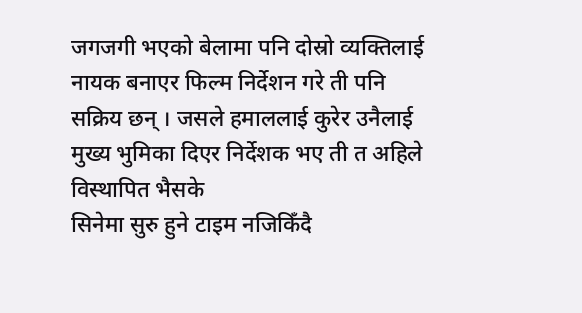जगजगी भएको बेलामा पनि दोस्रो व्यक्तिलाई नायक बनाएर फिल्म निर्देशन गरे ती पनि सक्रिय छन् । जसले हमाललाई कुरेर उनैलाई मुख्य भुमिका दिएर निर्देशक भए ती त अहिले विस्थापित भैसके
सिनेमा सुरु हुने टाइम नजिकिँदै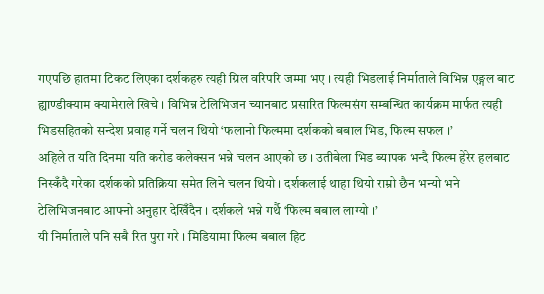गएपछि हातमा टिकट लिएका दर्शकहरु त्यही ग्रिल वरिपरि जम्मा भए । त्यही भिडलाई निर्माताले विभिन्न एङ्गल बाट ह्याण्डीक्याम क्यामेराले खिचे । विभिन्न टेलिभिजन च्यानबाट प्रसारित फिल्मसंग सम्बन्धित कार्यक्रम मार्फत त्यही भिडसहितको सन्देश प्रवाह गर्ने चलन थियो ‘फलानो फिल्ममा दर्शकको बबाल भिड, फिल्म सफल ।’
अहिले त यति दिनमा यति करोड कलेक्सन भन्ने चलन आएको छ । उतीबेला भिड ब्यापक भन्दै फिल्म हेरेर हलबाट निस्कँदै गरेका दर्शकको प्रतिक्रिया समेत लिने चलन थियो । दर्शकलाई थाहा थियो राम्रो छैन भन्यो भने टेलिभिजनबाट आफ्नो अनुहार देखिँदैन । दर्शकले भन्ने गर्थै ‘फिल्म बबाल लाग्यो ।’
यी निर्माताले पनि सबै रित पुरा गरे । मिडियामा फिल्म बबाल हिट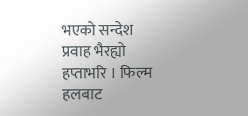भएको सन्देश प्रवाह भैरह्यो हप्ताभरि । फिल्म हलबाट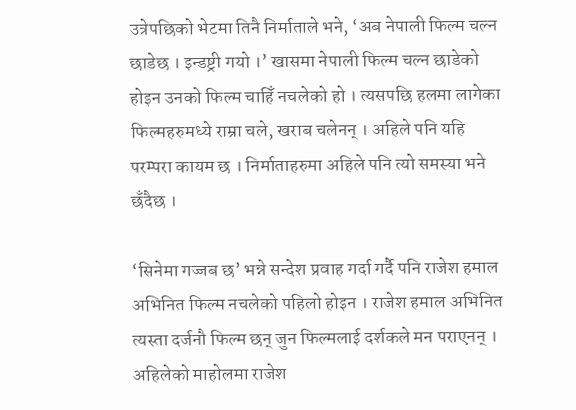उत्रेपछिको भेटमा तिनै निर्माताले भने, ‘अब नेपाली फिल्म चल्न छाडेछ । इन्डष्ट्री गयो ।’ खासमा नेपाली फिल्म चल्न छाडेको होइन उनको फिल्म चाहिँ नचलेको हो । त्यसपछि हलमा लागेका फिल्महरुमध्ये राम्रा चले, खराब चलेनन् । अहिले पनि यहि परम्परा कायम छ । निर्माताहरुमा अहिले पनि त्यो समस्या भने छँदैछ ।

‘सिनेमा गज्जब छ’ भन्ने सन्देश प्रवाह गर्दा गर्दै पनि राजेश हमाल अभिनित फिल्म नचलेको पहिलो होइन । राजेश हमाल अभिनित त्यस्ता दर्जनौ फिल्म छन् जुन फिल्मलाई दर्शकले मन पराएनन् ।
अहिलेको माहोलमा राजेश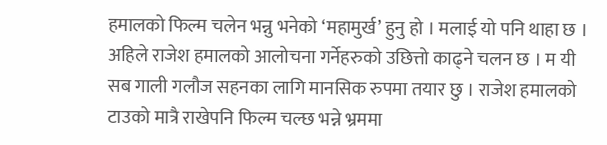हमालको फिल्म चलेन भन्नु भनेको ‘महामुर्ख’ हुनु हो । मलाई यो पनि थाहा छ । अहिले राजेश हमालको आलोचना गर्नेहरुको उछित्तो काढ्ने चलन छ । म यी सब गाली गलौज सहनका लागि मानसिक रुपमा तयार छु । राजेश हमालको टाउको मात्रै राखेपनि फिल्म चल्छ भन्ने भ्रममा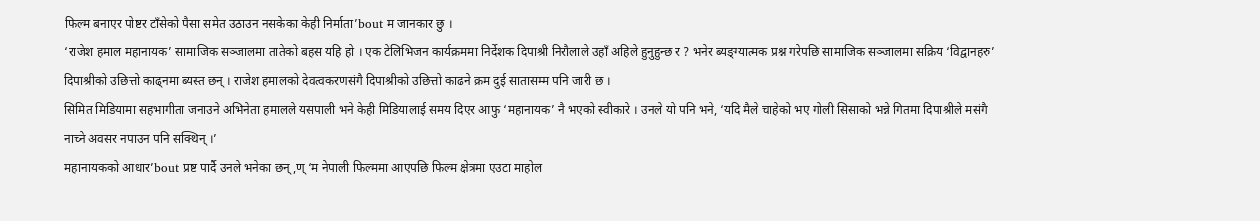फिल्म बनाएर पोष्टर टाँसेको पैसा समेत उठाउन नसकेका केही निर्माता’bout म जानकार छु ।
‘राजेश हमाल महानायक’ सामाजिक सञ्जालमा तातेको बहस यहि हो । एक टेलिभिजन कार्यक्रममा निर्देशक दिपाश्री निरौलाले उहाँ अहिले हुनुहुन्छ र ? भनेर ब्यङ्ग्यात्मक प्रश्न गरेपछि सामाजिक सञ्जालमा सक्रिय ‘विद्वानहरु’ दिपाश्रीको उछित्तो काढ्नमा ब्यस्त छन् । राजेश हमालको देवत्वकरणसंगै दिपाश्रीको उछित्तो काढने क्रम दुई सातासम्म पनि जारी छ ।
सिमित मिडियामा सहभागीता जनाउने अभिनेता हमालले यसपाली भने केही मिडियालाई समय दिएर आफु ‘महानायक’ नै भएको स्वीकारे । उनले यो पनि भने, ‘यदि मैले चाहेको भए गोली सिसाको भन्ने गितमा दिपाश्रीले मसंगै नाच्ने अवसर नपाउन पनि सक्थिन् ।’
महानायकको आधार’bout प्रष्ट पार्दै उनले भनेका छन्,ण् ‘म नेपाली फिल्ममा आएपछि फिल्म क्षेत्रमा एउटा माहोल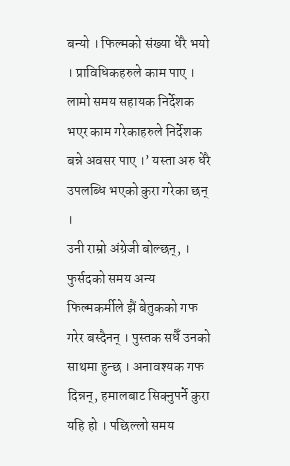बन्यो । फिल्मको संख्या धेरै भयो । प्राविधिकहरुले काम पाए । लामो समय सहायक निर्देशक भएर काम गरेकाहरुले निर्देशक बन्ने अवसर पाए ।’ यस्ता अरु धेरै उपलब्धि भएको कुरा गरेका छन् ।
उनी राम्रो अंग्रेजी बोल्छन्, । फुर्सदको समय अन्य फिल्मकर्मीले झैं बेतुकको गफ गरेर बस्दैनन् । पुस्तक सधैँ उनको साथमा हुन्छ । अनावश्यक गफ दिन्नन्, हमालबाट सिक्नुपर्ने कुरा यहि हो । पछिल्लो समय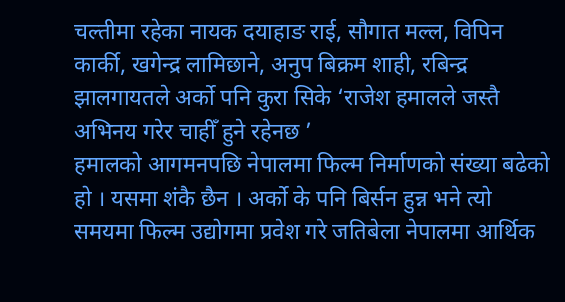चल्तीमा रहेका नायक दयाहाङ राई, सौगात मल्ल, विपिन कार्की, खगेन्द्र लामिछाने, अनुप बिक्रम शाही, रबिन्द्र झालगायतले अर्को पनि कुरा सिके ‘राजेश हमालले जस्तै अभिनय गरेर चाहीँ हुने रहेनछ ’
हमालको आगमनपछि नेपालमा फिल्म निर्माणको संख्या बढेको हो । यसमा शंकै छैन । अर्को के पनि बिर्सन हुन्न भने त्यो समयमा फिल्म उद्योगमा प्रवेश गरे जतिबेला नेपालमा आर्थिक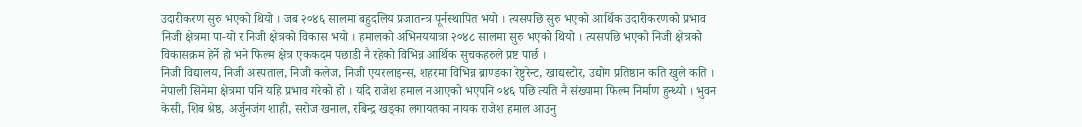उदारीकरण सुरु भएको थियो । जब २०४६ सालमा बहुदलिय प्रजातन्त्र पूर्नस्थापित भयो । त्यसपछि सुरु भएको आर्थिक उदारीकरणको प्रभाव निजी क्षेत्रमा पा-यो र निजी क्षेत्रको विकास भयो । हमालको अभिनययात्रा २०४८ सालमा सुरु भएको थियो । त्यसपछि भएको निजी क्षेत्रको विकासक्रम हेर्ने हो भने फिल्म क्षेत्र एककदम पछाडी नै रहेको विभिन्न आर्थिक सुचकहरुले प्रष्ट पार्छ ।
निजी विद्यालय, निजी अस्पताल, निजी कलेज, निजी एयरलाइन्स, शहरमा विभिन्न ब्राण्डका रेष्टुरेन्ट, खाद्यस्टोर, उद्योग प्रतिष्ठान कति खुले कति । नेपाली सिनेमा क्षेत्रमा पनि यहि प्रभाव गरेको हो । यदि राजेश हमाल नआएको भएपनि ०४६ पछि त्यति नै संख्यामा फिल्म निर्माण हुन्थ्यो । भुवन केसी, शिब श्रेष्ठ, अर्जुनजंग शाही, सरोज खनाल, रबिन्द्र खड्का लगायतका नायक राजेश हमाल आउनु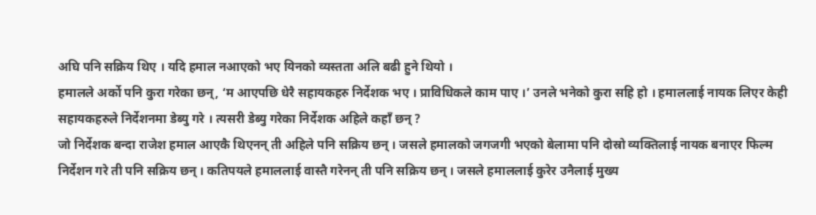अघि पनि सक्रिय थिए । यदि हमाल नआएको भए यिनको व्यस्तता अलि बढी हुने थियो ।
हमालले अर्को पनि कुरा गरेका छन्, ‘म आएपछि धेरै सहायकहरु निर्देशक भए । प्राविधिकले काम पाए ।’ उनले भनेको कुरा सहि हो । हमाललाई नायक लिएर केही सहायकहरुले निर्देशनमा डेब्यु गरे । त्यसरी डेब्यु गरेका निर्देशक अहिले कहाँ छन् ?
जो निर्देशक बन्दा राजेश हमाल आएकै थिएनन् ती अहिले पनि सक्रिय छन् । जसले हमालको जगजगी भएको बेलामा पनि दोस्रो व्यक्तिलाई नायक बनाएर फिल्म निर्देशन गरे ती पनि सक्रिय छन् । कतिपयले हमाललाई वास्तै गरेनन् ती पनि सक्रिय छन् । जसले हमाललाई कुरेर उनैलाई मुख्य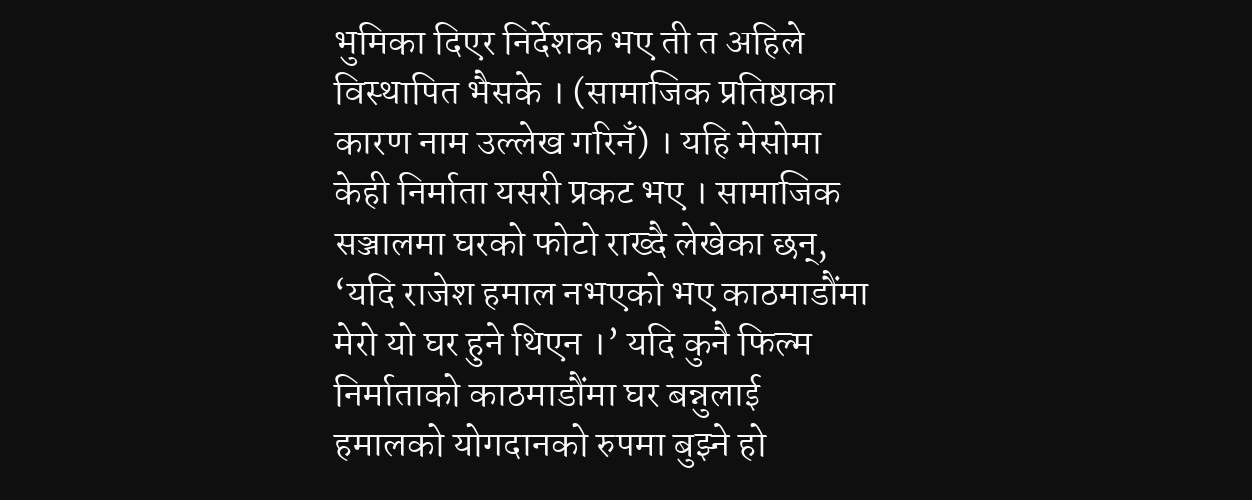भुमिका दिएर निर्देशक भए ती त अहिले विस्थापित भैसके । (सामाजिक प्रतिष्ठाका कारण नाम उल्लेख गरिनँ) । यहि मेसोमा केही निर्माता यसरी प्रकट भए । सामाजिक सञ्जालमा घरको फोटो राख्दै लेखेका छन्, ‘यदि राजेश हमाल नभएको भए काठमाडौंमा मेरो यो घर हुने थिएन ।’ यदि कुनै फिल्म निर्माताको काठमाडौंमा घर बन्नुलाई हमालको योगदानको रुपमा बुझ्ने हो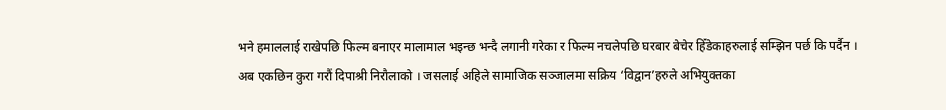भने हमाललाई राखेपछि फिल्म बनाएर मालामाल भइन्छ भन्दै लगानी गरेका र फिल्म नचलेपछि घरबार बेचेर हिँडेकाहरुलाई सम्झिन पर्छ कि पर्दैन ।
अब एकछिन कुरा गरौं दिपाश्री निरौलाको । जसलाई अहिले सामाजिक सञ्जालमा सक्रिय ‘विद्वान’हरुले अभियुक्तका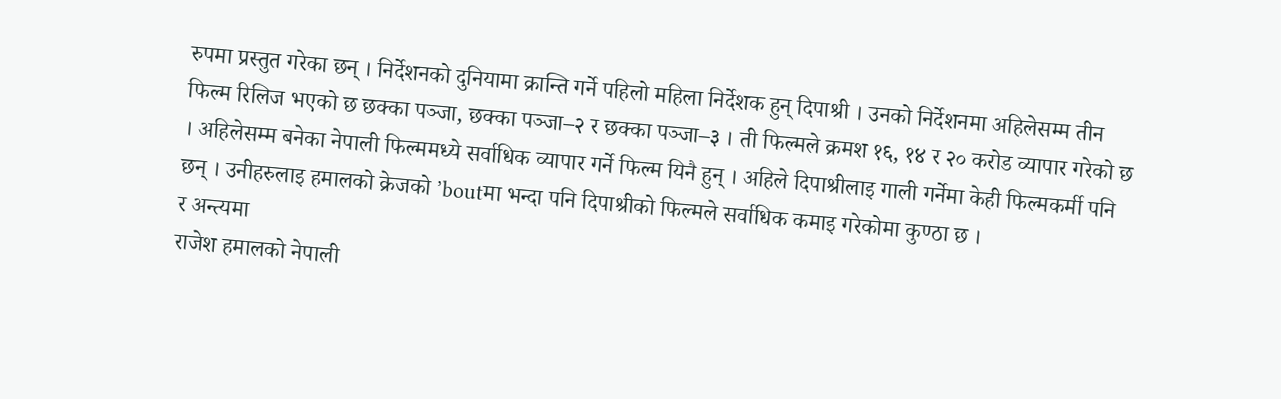रुपमा प्रस्तुत गरेका छन् । निर्देशनको दुनियामा क्रान्ति गर्ने पहिलो महिला निर्देशक हुन् दिपाश्री । उनको निर्देशनमा अहिलेसम्म तीन फिल्म रिलिज भएको छ छक्का पञ्जा, छक्का पञ्जा–२ र छक्का पञ्जा–३ । ती फिल्मले क्रमश १६, १४ र २० करोड व्यापार गरेको छ । अहिलेसम्म बनेका नेपाली फिल्ममध्ये सर्वाधिक व्यापार गर्ने फिल्म यिनै हुन् । अहिले दिपाश्रीलाइ गाली गर्नेमा केही फिल्मकर्मी पनि छन् । उनीहरुलाइ हमालको क्रेजको ’boutमा भन्दा पनि दिपाश्रीको फिल्मले सर्वाधिक कमाइ गरेकोमा कुण्ठा छ ।
र अन्त्यमा
राजेश हमालको नेपाली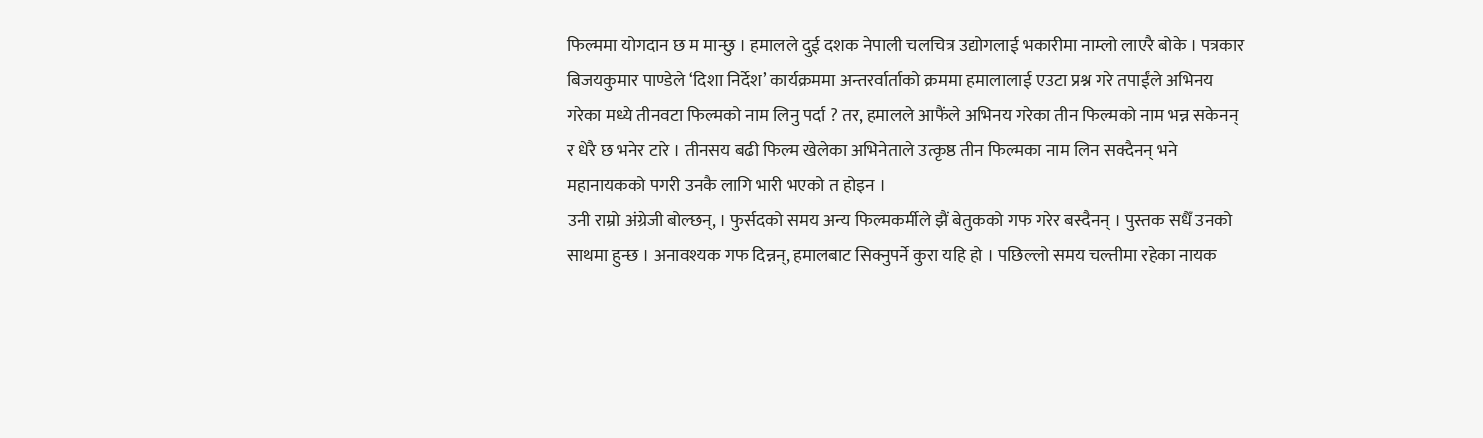फिल्ममा योगदान छ म मान्छु । हमालले दुई दशक नेपाली चलचित्र उद्योगलाई भकारीमा नाम्लो लाएरै बोके । पत्रकार बिजयकुमार पाण्डेले ‘दिशा निर्देश’ कार्यक्रममा अन्तरर्वार्ताको क्रममा हमालालाई एउटा प्रश्न गरे तपाईंले अभिनय गरेका मध्ये तीनवटा फिल्मको नाम लिनु पर्दा ? तर, हमालले आफैंले अभिनय गरेका तीन फिल्मको नाम भन्न सकेनन् र धेरै छ भनेर टारे । तीनसय बढी फिल्म खेलेका अभिनेताले उत्कृष्ठ तीन फिल्मका नाम लिन सक्दैनन् भने महानायकको पगरी उनकै लागि भारी भएको त होइन ।
उनी राम्रो अंग्रेजी बोल्छन्, । फुर्सदको समय अन्य फिल्मकर्मीले झैं बेतुकको गफ गरेर बस्दैनन् । पुस्तक सधैँ उनको साथमा हुन्छ । अनावश्यक गफ दिन्नन्, हमालबाट सिक्नुपर्ने कुरा यहि हो । पछिल्लो समय चल्तीमा रहेका नायक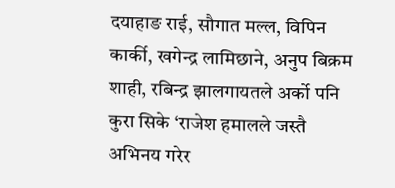दयाहाङ राई, सौगात मल्ल, विपिन कार्की, खगेन्द्र लामिछाने, अनुप बिक्रम शाही, रबिन्द्र झालगायतले अर्को पनि कुरा सिके ‘राजेश हमालले जस्तै अभिनय गरेर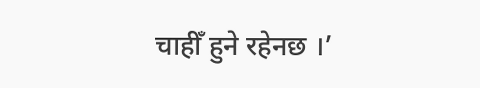चाहीँ हुने रहेनछ ।’